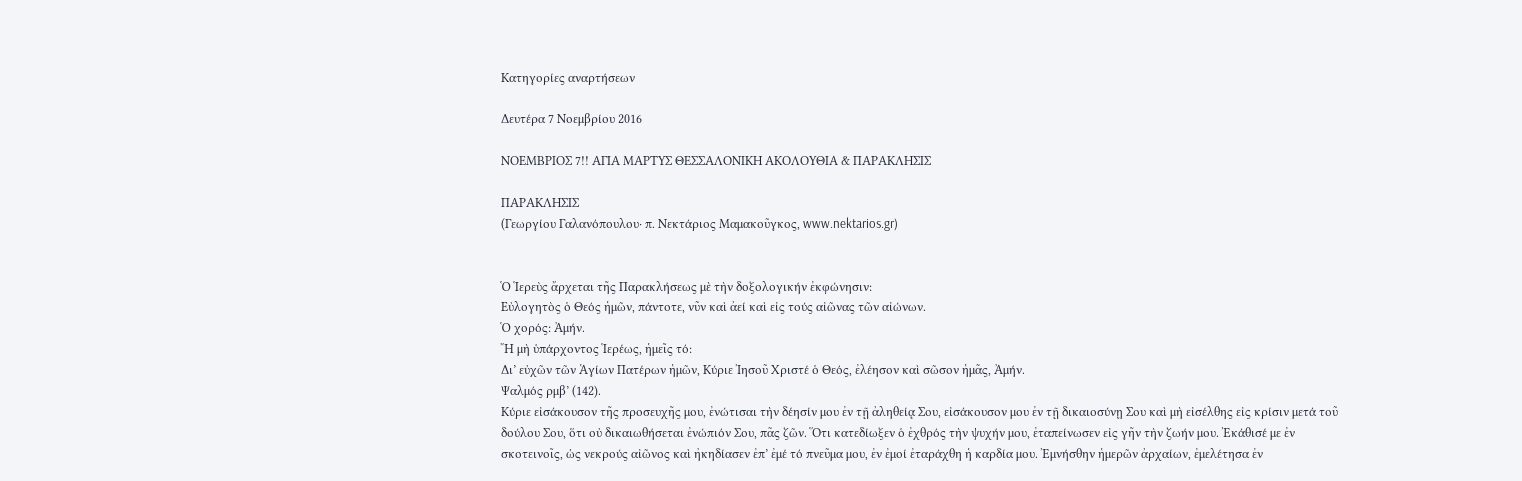Κατηγορίες αναρτήσεων

Δευτέρα 7 Νοεμβρίου 2016

ΝΟΕΜΒΡΙΟΣ 7!! ΑΓΙΑ ΜΑΡΤΥΣ ΘΕΣΣΑΛΟΝΙΚΗ ΑΚΟΛΟΥΘΙΑ & ΠΑΡΑΚΛΗΣΙΣ

ΠΑΡΑΚΛΗΣΙΣ
(Γεωργίου Γαλανόπουλου· π. Νεκτάριος Μαμακοῦγκος, www.nektarios.gr)


Ὁ Ἱερεὺς ἄρχεται τῆς Παρακλήσεως μὲ τὴν δοξολογικήν ἐκφώνησιν:
Εὐλογητὸς ὁ Θεός ἡμῶν, πάντοτε, νῦν καὶ ἀεί καὶ εἰς τούς αἰῶνας τῶν αἰώνων.
Ὁ χορός: Ἀμήν.
Ἤ μὴ ὑπάρχοντος Ἱερέως, ἡμεῖς τό:
Δι’ εὐχῶν τῶν Ἁγίων Πατέρων ἡμῶν, Κύριε Ἰησοῦ Χριστέ ὁ Θεός, ἐλέησον καὶ σῶσον ἡμᾶς, Ἀμήν.
Ψαλμός ρμβ’ (142).
Κύριε εἰσάκουσον τῆς προσευχῆς μου, ἐνώτισαι τὴν δέησίν μου ἐν τῇ ἀληθείᾳ Σου, εἰσάκουσον μου ἐν τῇ δικαιοσύνῃ Σου καὶ μὴ εἰσέλθης εἰς κρίσιν μετά τοῦ δούλου Σου, ὅτι οὐ δικαιωθήσεται ἐνώπιόν Σου, πᾶς ζῶν. Ὅτι κατεδίωξεν ὁ ἐχθρός τὴν ψυχήν μου, ἐταπείνωσεν εἰς γῆν τὴν ζωήν μου. Ἐκάθισέ με ἐν σκοτεινοῖς, ὡς νεκρούς αἰῶνος καὶ ἠκηδίασεν ἐπ’ ἐμέ τό πνεῦμα μου, ἐν ἐμοί ἐταράχθη ἡ καρδία μου. Ἐμνήσθην ἡμερῶν ἀρχαίων, ἐμελέτησα ἐν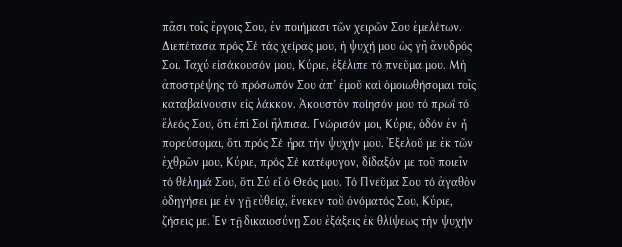πᾶσι τοῖς ἔργοις Σου, ἐν ποιήμασι τῶν χειρῶν Σου ἐμελέτων. Διεπέτασα πρός Σέ τάς χείρας μου, ἡ ψυχή μου ὡς γῆ ἄνυδρός Σοι. Ταχύ εἰσάκουσόν μου, Κύριε, ἐξέλιπε τό πνεῦμα μου. Μὴ ἀποστρέψης τό πρόσωπόν Σου ἀπ’ ἐμοῦ καὶ ὁμοιωθήσομαι τοῖς καταβαίνουσιν εἰς λάκκον. Ἀκουστὸν ποίησόν μου τό πρωΐ τό ἔλεός Σου, ὅτι ἐπὶ Σοί ἤλπισα. Γνώρισόν μοι, Κύριε, ὁδόν ἐν ἧ πορεύσομαι, ὅτι πρός Σέ ἦρα τὴν ψυχήν μου. Ἐξελοῦ με ἐκ τῶν ἐχθρῶν μου, Κύριε, πρός Σέ κατέφυγον, δίδαξόν με τοῦ ποιεῖν τό θέλημά Σου, ὅτι Σύ εἶ ὁ Θεός μου. Τό Πνεῦμα Σου τό ἀγαθὸν ὁδηγήσει με ἐν γῇ εὐθείᾳ, ἕνεκεν τοῦ ὀνόματός Σου, Κύριε, ζήσεις με. Ἐν τῇ δικαιοσύνῃ Σου ἐξάξεις ἐκ θλίψεως τὴν ψυχήν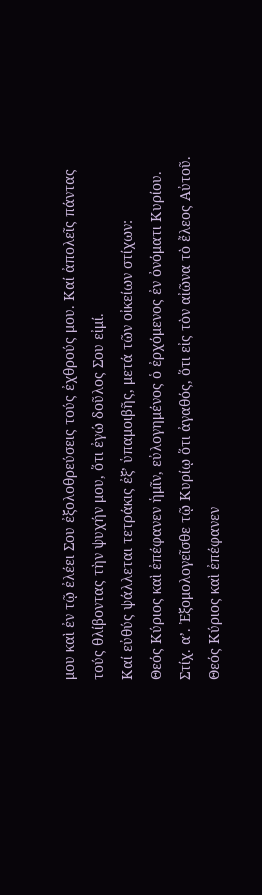μου καὶ ἐν τῷ ἐλέει Σου ἐξολοθρεύσεις τούς ἐχθρούς μου. Καί ἀπολεῖς πάντας τούς θλίβοντας τὴν ψυχήν μου, ὅτι ἐγώ δοῦλος Σου εἰμί.
Καί εὐθύς ψάλλεται τετράκις ἐξ’ ὑπαμοιβῆς, μετά τῶν οἰκείων στίχων:
Θεός Κύριος καὶ ἐπέφανεν ἡμῖν, εὐλογημένος ὁ ἐρχόμενος ἐν ὀνόματι Κυρίου.
Στίχ. α’. Ἐξομολογεῖσθε τῷ Κυρίῳ ὅτι ἀγαθός, ὅτι εἰς τὸν αἰῶνα τὸ ἔλεος Αὐτοῦ.
Θεός Κύριος καὶ ἐπέφανεν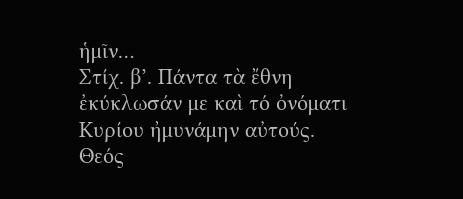ἡμῖν…
Στίχ. β’. Πάντα τὰ ἔθνη ἐκύκλωσάν με καὶ τό ὀνόματι Κυρίου ἠμυνάμην αὐτούς.
Θεός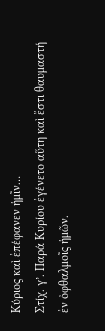Κύριος καὶ ἐπέφανεν ἡμῖν…
Στίχ. γ’. Παρά Κυρίου ἐγένετο αὕτη καὶ ἔστι θαυμαστή ἐν ὀφθαλμοῖς ἡμῶν.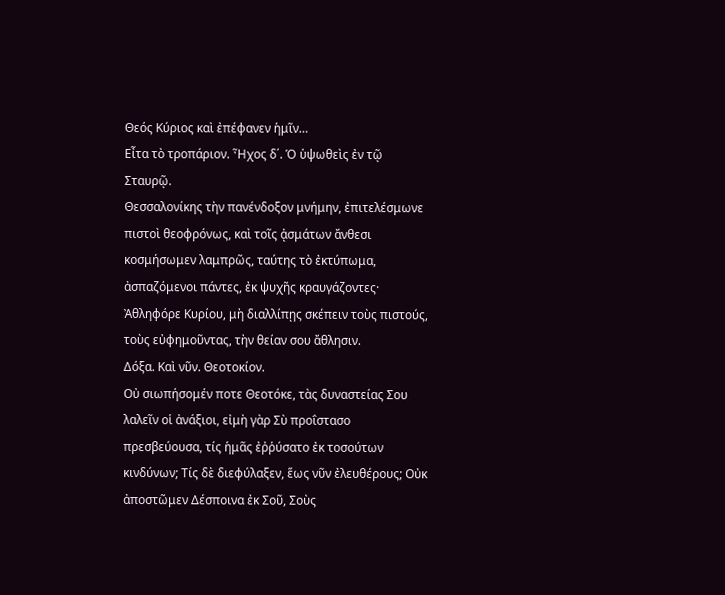Θεός Κύριος καὶ ἐπέφανεν ἡμῖν…
Εἶτα τὸ τροπάριον. Ἦχος δ΄. Ὁ ὑψωθεὶς ἐν τῷ Σταυρῷ.
Θεσσαλονίκης τὴν πανένδοξον μνήμην, ἐπιτελέσμωνε πιστοὶ θεοφρόνως, καὶ τοῖς ᾀσμάτων ἄνθεσι κοσμήσωμεν λαμπρῶς, ταύτης τὸ ἐκτύπωμα, ἀσπαζόμενοι πάντες, ἐκ ψυχῆς κραυγάζοντες· Ἀθληφόρε Κυρίου, μὴ διαλλίπῃς σκέπειν τοὺς πιστούς, τοὺς εὐφημοῦντας, τὴν θείαν σου ἄθλησιν.
Δόξα. Καὶ νῦν. Θεοτοκίον.
Οὐ σιωπήσομέν ποτε Θεοτόκε, τὰς δυναστείας Σου λαλεῖν οἱ ἀνάξιοι, εἰμὴ γὰρ Σὺ προΐστασο πρεσβεύουσα, τίς ἡμᾶς ἐῤῥύσατο ἐκ τοσούτων κινδύνων; Τίς δὲ διεφύλαξεν, ἕως νῦν ἐλευθέρους; Οὐκ ἀποστῶμεν Δέσποινα ἐκ Σοῦ, Σοὺς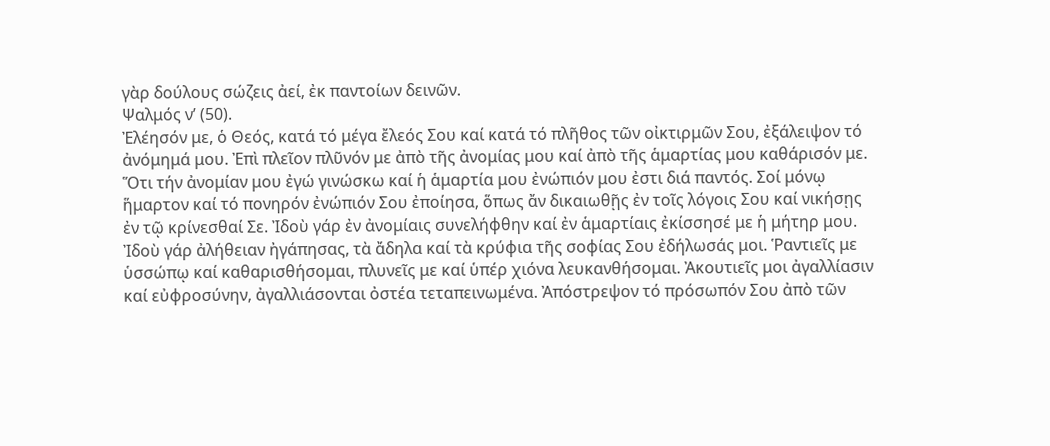γὰρ δούλους σώζεις ἀεί, ἐκ παντοίων δεινῶν.
Ψαλμός ν’ (50).
Ἐλέησόν με, ὁ Θεός, κατά τό μέγα ἔλεός Σου καί κατά τό πλῆθος τῶν οἰκτιρμῶν Σου, ἐξάλειψον τό ἀνόμημά μου. Ἐπὶ πλεῖον πλῦνόν με ἀπὸ τῆς ἀνομίας μου καί ἀπὸ τῆς ἁμαρτίας μου καθάρισόν με. Ὅτι τήν ἀνομίαν μου ἐγώ γινώσκω καί ἡ ἁμαρτία μου ἐνώπιόν μου ἐστι διά παντός. Σοί μόνῳ ἥμαρτον καί τό πονηρόν ἐνώπιόν Σου ἐποίησα, ὅπως ἄν δικαιωθῇς ἐν τοῖς λόγοις Σου καί νικήσῃς ἐν τῷ κρίνεσθαί Σε. Ἰδοὺ γάρ ἐν ἀνομίαις συνελήφθην καί ἐν ἁμαρτίαις ἐκίσσησέ με ἡ μήτηρ μου. Ἰδοὺ γάρ ἀλήθειαν ἠγάπησας, τὰ ἄδηλα καί τὰ κρύφια τῆς σοφίας Σου ἐδήλωσάς μοι. Ῥαντιεῖς με ὑσσώπῳ καί καθαρισθήσομαι, πλυνεῖς με καί ὑπέρ χιόνα λευκανθήσομαι. Ἀκουτιεῖς μοι ἀγαλλίασιν καί εὐφροσύνην, ἀγαλλιάσονται ὀστέα τεταπεινωμένα. Ἀπόστρεψον τό πρόσωπόν Σου ἀπὸ τῶν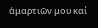ἁμαρτιῶν μου καί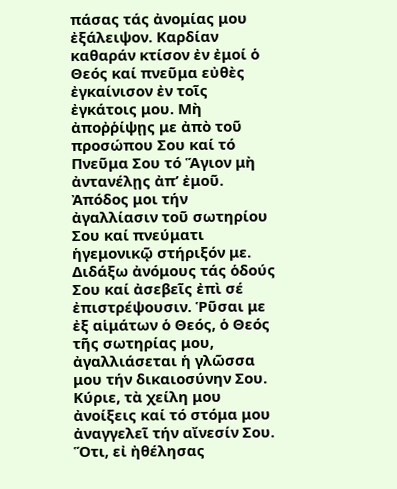πάσας τάς ἀνομίας μου ἐξάλειψον. Καρδίαν καθαράν κτίσον ἐν ἐμοί ὁ Θεός καί πνεῦμα εὐθὲς ἐγκαίνισον ἐν τοῖς ἐγκάτοις μου. Μὴ ἀποῤῥίψῃς με ἀπὸ τοῦ προσώπου Σου καί τό Πνεῦμα Σου τό Ἅγιον μὴ ἀντανέλῃς ἀπ’ ἐμοῦ. Ἀπόδος μοι τήν ἀγαλλίασιν τοῦ σωτηρίου Σου καί πνεύματι ἡγεμονικῷ στήριξόν με. Διδάξω ἀνόμους τάς ὁδούς Σου καί ἀσεβεῖς ἐπὶ σέ ἐπιστρέψουσιν. Ῥῦσαι με ἐξ αἱμάτων ὁ Θεός, ὁ Θεός τῆς σωτηρίας μου, ἀγαλλιάσεται ἡ γλῶσσα μου τήν δικαιοσύνην Σου. Κύριε, τὰ χείλη μου ἀνοίξεις καί τό στόμα μου ἀναγγελεῖ τήν αἴνεσίν Σου. Ὅτι, εἰ ἠθέλησας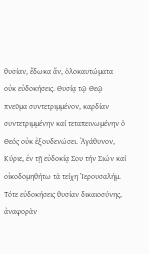θυσίαν, ἔδωκα ἄν, ὁλοκαυτώματα οὐκ εὐδοκήσεις. Θυσίᾳ τῷ Θεῷ πνεῦμα συντετριμμένον, καρδίαν συντετριμμένην καί τεταπεινωμένην ὁ Θεός οὐκ ἐξουδενώσει. Ἀγάθυνον, Κύριε, ἐν τῇ εὐδοκίᾳ Σου τήν Σιών καί οἰκοδομηθήτω τὰ τείχη Ἱερουσαλήμ. Τότε εὐδοκήσεις θυσίαν δικαιοσύνης, ἀναφορὰν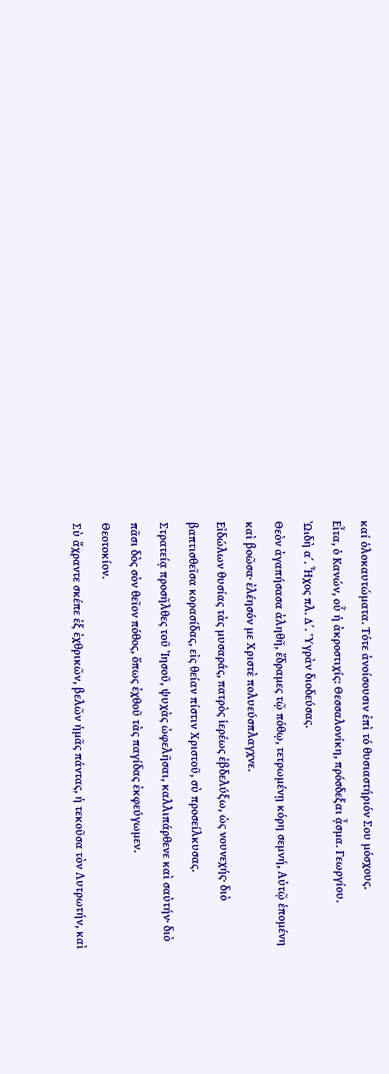καί ὁλοκαυτώματα. Τότε ἀνοίσουσιν ἐπὶ τό θυσιαστήριόν Σου μόσχους.
Εἶτα, ὁ Κανών, οὗ ἡ ἀκροστιχίς: Θεσσαλονίκη, πρόσδεξαι ᾆσμα. Γεωργίου.
ᾨδὴ α΄. Ἦχος πλ. Δ΄. Ὑγρὰν διοδεύσας.
Θεὸν ἀγαπήσασα ἀληθῆ, ἔδραμες τῷ πόθῳ, τετρωμένῃ κόρη σεμνή, Αὐτῷ ἑπομένη καὶ βοῶσα· ἐλέησόν με Χριστὲ πολυεύσπλαγχνε.
Εἰδώλων θυσίας τὰς μυσαράς, πατρὸς ἱερέως ἐβδελύξω, ὡς νουνεχής· διὸ βαπτισθεῖσα κορασίδας, εἰς θείαν πίστιν Χριστοῦ, σὺ προσείλκυσας.
Στρατείᾳ προσῆλθες τοῦ Ἰησοῦ, ψυχὰς ὠφελῆσαι, καλλιπάρθενε καὶ σαὐτήν· διὸ πᾶσι δὸς σὸν θεῖον πόθος, ὅπως ἐχθοῦ τὰς παγίδας ἐκφεύγωμεν.
Θεοτοκίον.
Σὺ ἄχραντε σκέπε ἐξ ἐχθρικῶν, βελῶν ἡμᾶς πάντας, ἡ τεκοῦσα τὸν Λυτρωτήν, καὶ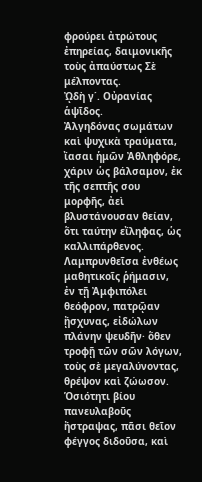φρούρει ἀτρώτους ἐπηρείας, δαιμονικῆς τοὺς ἀπαύστως Σὲ μέλποντας.
ᾨδὴ γ΄. Οὐρανίας ἁψῖδος.
Ἀλγηδόνας σωμάτων καὶ ψυχικὰ τραύματα, ἴασαι ἡμῶν Ἀθληφόρε, χάριν ὡς βάλσαμον, ἐκ τῆς σεπτῆς σου μορφῆς, ἀεὶ βλυστάνουσαν θείαν, ὅτι ταύτην εἴληφας, ὡς καλλιπάρθενος.
Λαμπρυνθεῖσα ἐνθέως μαθητικοῖς ῥήμασιν, ἐν τῇ Ἀμφιπόλει θεόφρον, πατρῷαν ᾔσχυνας, εἰδώλων πλάνην ψευδῆν· ὅθεν τροφῇ τῶν σῶν λόγων, τοὺς σὲ μεγαλύνοντας, θρέψον καὶ ζώωσον.
Ὁσιότητι βίου πανευλαβοῦς ἤστραψας, πᾶσι θεῖον φέγγος διδοῦσα, καὶ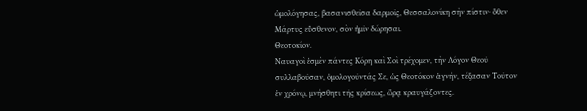ὡμολόγησας, βασανισθεῖσα δαρμοῖς, Θεσσαλονίκη σὴν πίστιν· ὅθεν Μάρτυς εὔσθενον, σὸν ἡμῖν δώρησαι.
Θεοτοκίον.
Ναυαγοὶ ἐσμὲν πάντες Κόρη καὶ Σοὶ τρέχομεν, τὴν Λόγον Θεοῦ συλλαβοῦσαν, ὁμολογοῦντάς Σε, ὡς Θεοτόκον ἁγνήν, τέξασαν Τοῦτον ἐν χρόνῳ, μνήσθητι τῆς κρίσεως, ὥρᾳ κραυγάζοντες.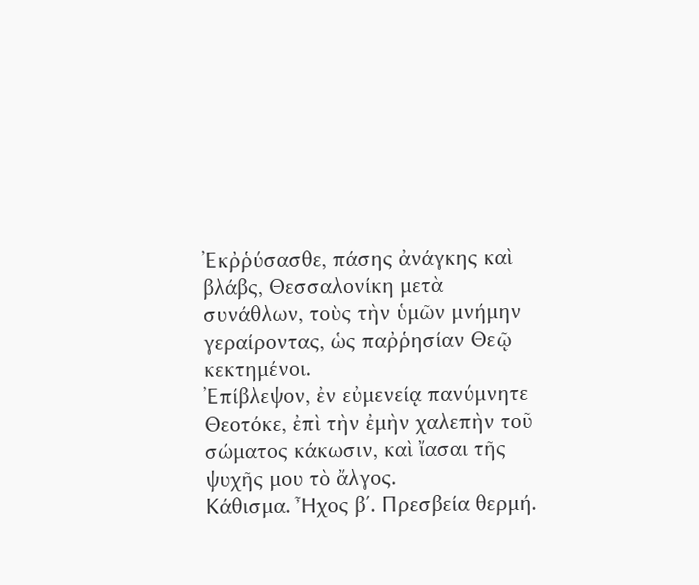Ἐκῤῥύσασθε, πάσης ἀνάγκης καὶ βλάβς, Θεσσαλονίκη μετὰ συνάθλων, τοὺς τὴν ὑμῶν μνήμην γεραίροντας, ὡς παῤῥησίαν Θεῷ κεκτημένοι.
Ἐπίβλεψον, ἐν εὐμενείᾳ πανύμνητε Θεοτόκε, ἐπὶ τὴν ἐμὴν χαλεπὴν τοῦ σώματος κάκωσιν, καὶ ἴασαι τῆς ψυχῆς μου τὸ ἄλγος.
Κάθισμα. Ἦχος β΄. Πρεσβεία θερμή.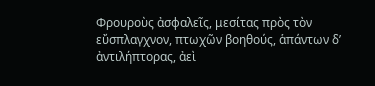Φρουροὺς ἀσφαλεῖς, μεσίτας πρὸς τὸν εὔσπλαγχνον, πτωχῶν βοηθούς, ἁπάντων δ’ ἀντιλήπτορας, ἀεὶ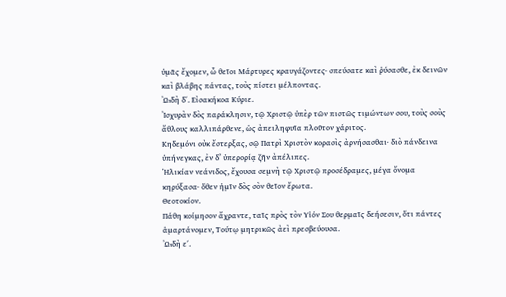ὑμᾶς ἔχομεν, ὦ θεῖοι Μάρτυρες κραυγάζοντες· σπεύσατε καὶ ῥύσασθε, ἐκ δεινῶν καὶ βλάβης πάντας, τοὺς πίστει μέλποντας.
ᾨδὴ δ΄. Εἰσακήκοα Κύριε.
Ἰσχυρὰν δὸς παράκλησιν, τῷ Χριστῷ ὑπὲρ τῶν πιστῶς τιμώντων σου, τοὺς σοὺς ἄθλους καλλιπάρθενε, ὡς ἀπειληφυῖα πλοῦτον χάριτος.
Κηδεμόνι οὐκ ἔστερξας, σῷ Πατρὶ Χριστὸν κορασὶς ἀρνήσασθαι· διὸ πάνδεινα ὑπήνεγκας, ἐν δ’ ὑπερορίᾳ ζῆν ἀπέλιπες.
Ἡλικίαν νεάνιδος, ἔχουσα σεμνὴ τῷ Χριστῷ προσέδραμες, μέγα ὄνομα κηρύξασα· ὅθεν ἡμῖν δὸς σὸν θεῖον ἔρωτα.
Θεοτοκίον.
Πάθη κοίμησον ἄχραντε, ταῖς πρὸς τὸν Υἱόν Σου θερμαῖς δεήσεσιν, ὅτι πάντες ἁμαρτάνομεν, Τούτῳ μητρικῶς ἀεὶ πρεσβεύουσα.
ᾨδὴ ε΄.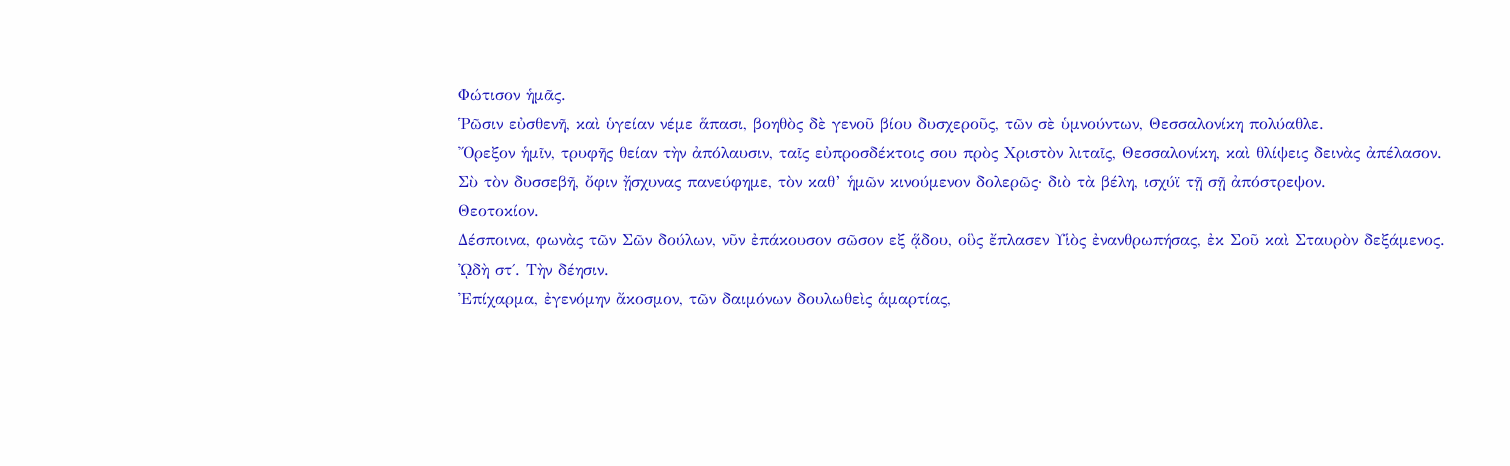Φώτισον ἡμᾶς.
Ῥῶσιν εὐσθενῆ, καὶ ὑγείαν νέμε ἅπασι, βοηθὸς δὲ γενοῦ βίου δυσχεροῦς, τῶν σὲ ὑμνούντων, Θεσσαλονίκη πολύαθλε.
Ὄρεξον ἡμῖν, τρυφῆς θείαν τὴν ἀπόλαυσιν, ταῖς εὐπροσδέκτοις σου πρὸς Χριστὸν λιταῖς, Θεσσαλονίκη, καὶ θλίψεις δεινὰς ἀπέλασον.
Σὺ τὸν δυσσεβῆ, ὄφιν ᾔσχυνας πανεύφημε, τὸν καθ’ ἡμῶν κινούμενον δολερῶς· διὸ τὰ βέλη, ισχύϊ τῇ σῇ ἀπόστρεψον.
Θεοτοκίον.
Δέσποινα, φωνὰς τῶν Σῶν δούλων, νῦν ἐπάκουσον σῶσον εξ ᾅδου, οὓς ἔπλασεν Υἱὸς ἐνανθρωπήσας, ἐκ Σοῦ καὶ Σταυρὸν δεξάμενος.
ᾨδὴ στ΄. Τὴν δέησιν.
Ἐπίχαρμα, ἐγενόμην ἄκοσμον, τῶν δαιμόνων δουλωθεὶς ἁμαρτίας,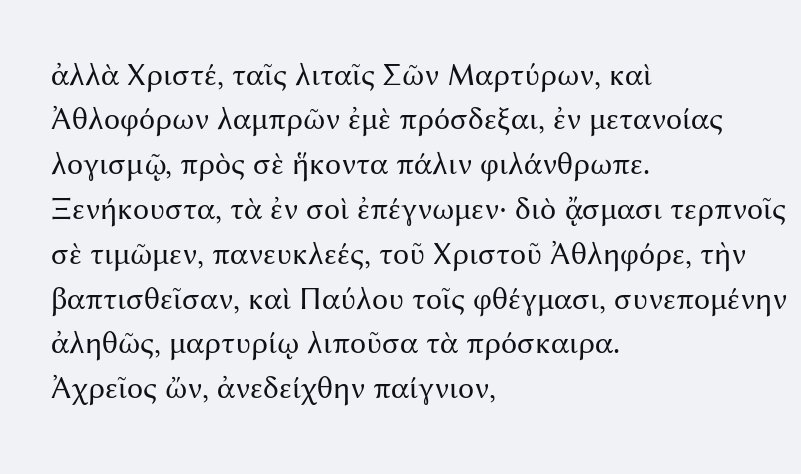ἀλλὰ Χριστέ, ταῖς λιταῖς Σῶν Μαρτύρων, καὶ Ἀθλοφόρων λαμπρῶν ἐμὲ πρόσδεξαι, ἐν μετανοίας λογισμῷ, πρὸς σὲ ἥκοντα πάλιν φιλάνθρωπε.
Ξενήκουστα, τὰ ἐν σοὶ ἐπέγνωμεν· διὸ ᾄσμασι τερπνοῖς σὲ τιμῶμεν, πανευκλεές, τοῦ Χριστοῦ Ἀθληφόρε, τὴν βαπτισθεῖσαν, καὶ Παύλου τοῖς φθέγμασι, συνεπομένην ἀληθῶς, μαρτυρίῳ λιποῦσα τὰ πρόσκαιρα.
Ἀχρεῖος ὤν, ἀνεδείχθην παίγνιον,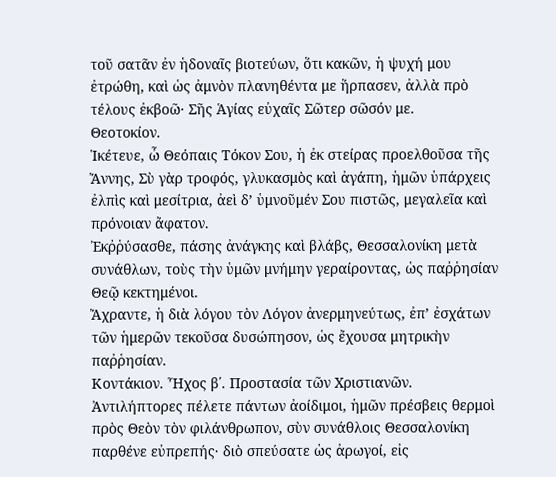τοῦ σατᾶν ἐν ἡδοναῖς βιοτεύων, ὅτι κακῶν, ἡ ψυχή μου ἐτρώθη, καὶ ὡς ἀμνὸν πλανηθέντα με ἥρπασεν, ἀλλὰ πρὸ τέλους ἐκβοῶ· Σῆς Ἁγίας εὐχαῖς Σῶτερ σῶσόν με.
Θεοτοκίον.
Ἱκέτευε, ὦ Θεόπαις Τόκον Σου, ἡ ἐκ στείρας προελθοῦσα τῆς Ἄννης, Σὺ γὰρ τροφός, γλυκασμὸς καὶ ἀγάπη, ἡμῶν ὑπάρχεις ἐλπὶς καὶ μεσίτρια, ἀεὶ δ’ ὑμνοῦμέν Σου πιστῶς, μεγαλεῖα καὶ πρόνοιαν ἄφατον.
Ἐκῤῥύσασθε, πάσης ἀνάγκης καὶ βλάβς, Θεσσαλονίκη μετὰ συνάθλων, τοὺς τὴν ὑμῶν μνήμην γεραίροντας, ὡς παῤῥησίαν Θεῷ κεκτημένοι.
Ἄχραντε, ἡ διὰ λόγου τὸν Λόγον ἀνερμηνεύτως, ἐπ’ ἐσχάτων τῶν ἡμερῶν τεκοῦσα δυσώπησον, ὡς ἔχουσα μητρικὴν παῤῥησίαν.
Κοντάκιον. Ἦχος β΄. Προστασία τῶν Χριστιανῶν.
Ἀντιλήπτορες πέλετε πάντων ἀοίδιμοι, ἡμῶν πρέσβεις θερμοὶ πρὸς Θεὸν τὸν φιλάνθρωπον, σὺν συνάθλοις Θεσσαλονίκη παρθένε εὐπρεπής· διὸ σπεύσατε ὡς ἀρωγοί, εἰς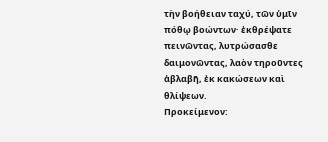τὴν βοήθειαν ταχύ, τῶν ὑμῖν πόθῳ βοώντων· ἐκθρέψατε πεινῶντας, λυτρώσασθε δαιμονῶντας, λαὸν τηροῦντες ἀβλαβῆ, ἐκ κακώσεων καὶ θλίψεων.
Προκείμενον: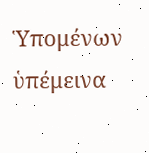Ὑπομένων ὑπέμεινα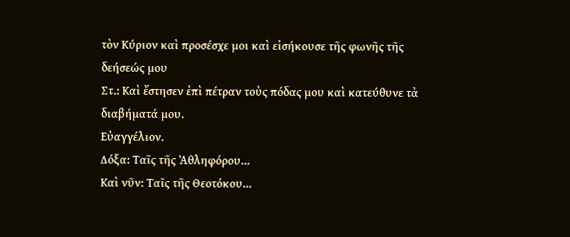τὸν Κύριον καὶ προσέσχε μοι καὶ εἰσήκουσε τῆς φωνῆς τῆς δεήσεώς μου
Στ.: Καὶ ἔστησεν ἐπὶ πέτραν τοὺς πόδας μου καὶ κατεύθυνε τὰ διαβήματά μου.
Εὐαγγέλιον.
Δόξα: Ταῖς τῆς Ἀθληφόρου...
Καὶ νῦν: Ταῖς τῆς Θεοτόκου...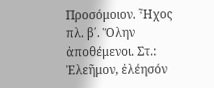Προσόμοιον. Ἦχος πλ. β΄. Ὅλην ἀποθέμενοι. Στ.: Ἐλεῆμον, ἐλέησόν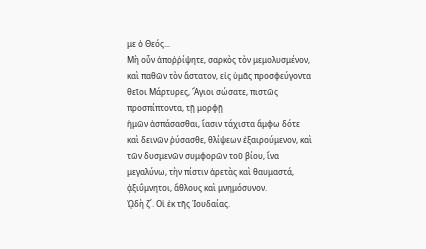με ὁ Θεός...
Μὴ οὖν ἀποῤῥίψητε, σαρκὸς τὸν μεμολυσμένον, καὶ παθῶν τὸν ἄστατον, εἰς ὑμᾶς προσφεύγοντα θεῖοι Μάρτυρες, Ἅγιοι σώσατε, πιστῶς προσπίπτοντα, τῇ μορφῇ
ἡμῶν ἀσπάσασθαι, ἴασιν τάχιστα ἄμφω δότε καὶ δεινῶν ῥύσασθε, θλίψεων ἐξαιρούμενον, καὶ τῶν δυσμενῶν συμφορῶν τοῦ βίου, ἵνα μεγαλύνω, τὴν πίστιν ἀρετὰς καὶ θαυμαστά, ᾀξιΰμνητοι, ἄθλους καὶ μνημόσυνον.
ᾨδὴ ζ΄. Οἱ ἐκ τῆς Ἰουδαίας.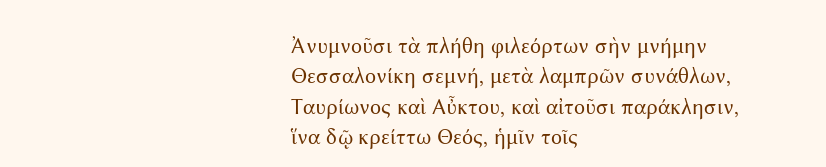Ἀνυμνοῦσι τὰ πλήθη φιλεόρτων σὴν μνήμην Θεσσαλονίκη σεμνή, μετὰ λαμπρῶν συνάθλων, Ταυρίωνος καὶ Αὖκτου, καὶ αἰτοῦσι παράκλησιν, ἵνα δῷ κρείττω Θεός, ἡμῖν τοῖς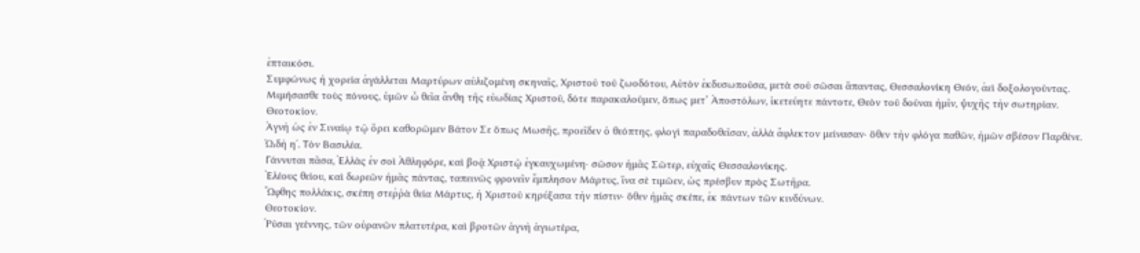ἐπταικόσι.
Συμφώνως ἡ χορεία ἀγάλλεται Μαρτύρων αὐλιζομένη σκηναῖς, Χριστοῦ τοῦ ζωοδότου, Αὐτὸν ἐκδυσωποῦσα, μετὰ σοῦ σῶσαι ἅπαντας, Θεσσαλονίκη Θεόν, ἀεὶ δοξολογοῦντας.
Μιμήσασθε τοὺς πόνους, ὑμῶν ὦ θεῖα ἄνθη τῆς εὐωδίας Χριστοῦ, δότε παρακαλοῦμεν, ὅπως μετ’ Ἀποστόλων, ἱκετεύητε πάντοτε, Θεὸν τοῦ δοῦναι ἡμῖν, ψυχῆς τὴν σωτηρίαν.
Θεοτοκίον.
Ἁγνὴ ὡς ἐν Σιναίῳ τῷ ὄρει καθορῶμεν Βάτον Σε ὅπως Μωσῆς, προεῖδεν ὁ θεόπτης, φλογὶ παραδοθεῖσαν, ἀλλὰ ἄφλεκτον μείνασαν· ὅθεν τὴν φλόγα παθῶν, ἡμῶν σβέσον Παρθένε.
ᾨδὴ η΄. Τὸν Βασιλέα.
Γάννυται πᾶσα, Ἑλλὰς ἐν σοὶ Ἀθληφόρε, καὶ βοᾷ Χριστῷ ἐγκαυχωμένη· σῶσον ἡμᾶς Σῶτερ, εὐχαῖς Θεσσαλονίκης.
Ἐλέους θείου, καὶ δωρεῶν ἡμᾶς πάντας, ταπεινῶς φρονεῖν ἔμπλησον Μάρτυς, ἵνα σὲ τιμῶεν, ὡς πρέσβυν πρὸς Σωτῆρα.
Ὤφθης πολλάκις, σκέπη στεῤῥὰ θεία Μάρτυς, ἡ Χριστοῦ κηρύξασα τὴν πίστιν· ὅθεν ἡμᾶς σκέπε, ἐκ πάντων τῶν κινδύνων.
Θεοτοκίον.
Ῥῦσαι γεέννης, τῶν οὐρανῶν πλατυτέρα, καὶ βροτῶν ἁγνὴ ἁγιωτέρα,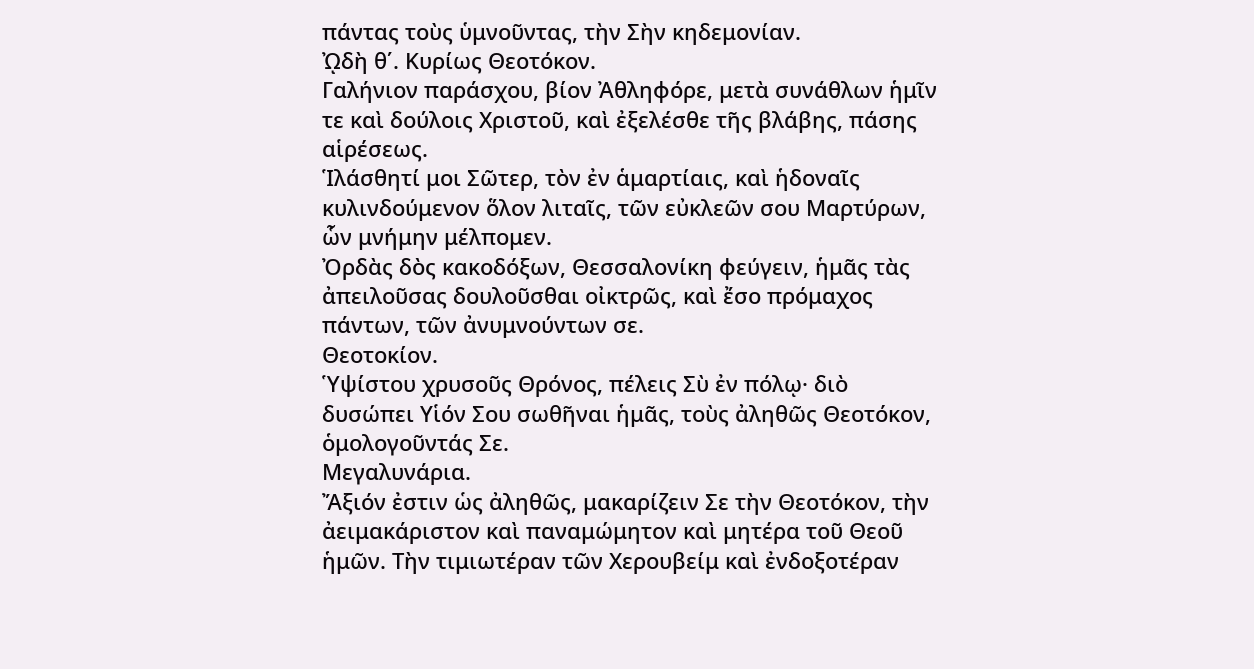πάντας τοὺς ὑμνοῦντας, τὴν Σὴν κηδεμονίαν.
ᾨδὴ θ΄. Κυρίως Θεοτόκον.
Γαλήνιον παράσχου, βίον Ἀθληφόρε, μετὰ συνάθλων ἡμῖν τε καὶ δούλοις Χριστοῦ, καὶ ἐξελέσθε τῆς βλάβης, πάσης αἱρέσεως.
Ἱλάσθητί μοι Σῶτερ, τὸν ἐν ἁμαρτίαις, καὶ ἡδοναῖς κυλινδούμενον ὅλον λιταῖς, τῶν εὐκλεῶν σου Μαρτύρων, ὧν μνήμην μέλπομεν.
Ὀρδὰς δὸς κακοδόξων, Θεσσαλονίκη φεύγειν, ἡμᾶς τὰς ἀπειλοῦσας δουλοῦσθαι οἰκτρῶς, καὶ ἔσο πρόμαχος πάντων, τῶν ἀνυμνούντων σε.
Θεοτοκίον.
Ὑψίστου χρυσοῦς Θρόνος, πέλεις Σὺ ἐν πόλῳ· διὸ δυσώπει Υἱόν Σου σωθῆναι ἡμᾶς, τοὺς ἀληθῶς Θεοτόκον, ὁμολογοῦντάς Σε.
Μεγαλυνάρια.
Ἄξιόν ἐστιν ὡς ἀληθῶς, μακαρίζειν Σε τὴν Θεοτόκον, τὴν ἀειμακάριστον καὶ παναμώμητον καὶ μητέρα τοῦ Θεοῦ ἡμῶν. Τὴν τιμιωτέραν τῶν Χερουβείμ καὶ ἐνδοξοτέραν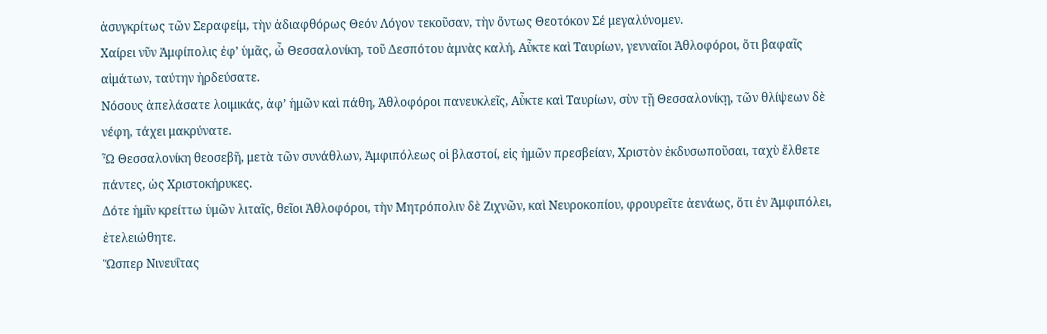ἀσυγκρίτως τῶν Σεραφείμ, τὴν ἀδιαφθόρως Θεόν Λόγον τεκοῦσαν, τὴν ὄντως Θεοτόκον Σέ μεγαλύνομεν.
Χαίρει νῦν Ἀμφίπολις ἐφ’ ὑμᾶς, ὦ Θεσσαλονίκη, τοῦ Δεσπότου ἀμνὰς καλή, Αὖκτε καὶ Ταυρίων, γενναῖοι Ἀθλοφόροι, ὅτι βαφαῖς αἱμάτων, ταύτην ἠρδεύσατε.
Νόσους ἀπελάσατε λοιμικάς, ἀφ’ ἡμῶν καὶ πάθη, Ἀθλοφόροι πανευκλεῖς, Αὖκτε καὶ Ταυρίων, σὺν τῇ Θεσσαλονίκῃ, τῶν θλίψεων δὲ νέφη, τάχει μακρύνατε.
Ὦ Θεσσαλονίκη θεοσεβῆ, μετὰ τῶν συνάθλων, Ἀμφιπόλεως οἱ βλαστοί, εἰς ἡμῶν πρεσβείαν, Χριστὸν ἐκδυσωποῦσαι, ταχὺ ἔλθετε πάντες, ὡς Χριστοκήρυκες.
Δότε ἡμῖν κρείττω ὑμῶν λιταῖς, θεῖοι Ἀθλοφόροι, τὴν Μητρόπολιν δὲ Ζιχνῶν, καὶ Νευροκοπίου, φρουρεῖτε ἀενάως, ὅτι ἐν Ἀμφιπόλει, ἐτελειώθητε.
Ὥσπερ Νινευΐτας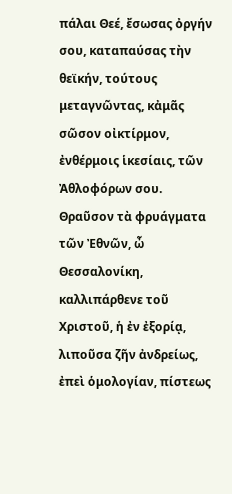πάλαι Θεέ, ἔσωσας ὀργήν σου, καταπαύσας τὴν θεϊκήν, τούτους μεταγνῶντας, κἀμᾶς σῶσον οἰκτίρμον, ἐνθέρμοις ἱκεσίαις, τῶν Ἀθλοφόρων σου.
Θραῦσον τὰ φρυάγματα τῶν Ἐθνῶν, ὦ Θεσσαλονίκη, καλλιπάρθενε τοῦ Χριστοῦ, ἡ ἐν ἐξορίᾳ, λιποῦσα ζῆν ἀνδρείως, ἐπεὶ ὁμολογίαν, πίστεως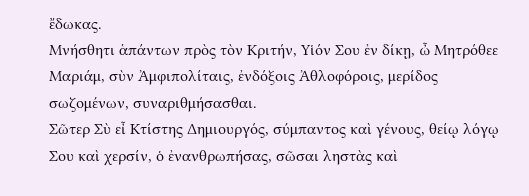ἔδωκας.
Μνήσθητι ἁπάντων πρὸς τὸν Κριτήν, Υἱόν Σου ἐν δίκῃ, ὦ Μητρόθεε Μαριάμ, σὺν Ἀμφιπολίταις, ἐνδόξοις Ἀθλοφόροις, μερίδος σωζομένων, συναριθμήσασθαι.
Σῶτερ Σὺ εἶ Κτίστης Δημιουργός, σύμπαντος καὶ γένους, θείῳ λόγῳ Σου καὶ χερσίν, ὁ ἐνανθρωπήσας, σῶσαι ληστὰς καὶ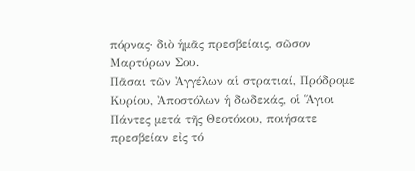πόρνας· διὸ ἡμᾶς πρεσβείαις, σῶσον Μαρτύρων Σου.
Πᾶσαι τῶν Ἀγγέλων αἱ στρατιαί, Πρόδρομε Κυρίου, Ἀποστόλων ἡ δωδεκάς, οἱ Ἅγιοι Πάντες μετά τῆς Θεοτόκου, ποιήσατε πρεσβείαν εἰς τό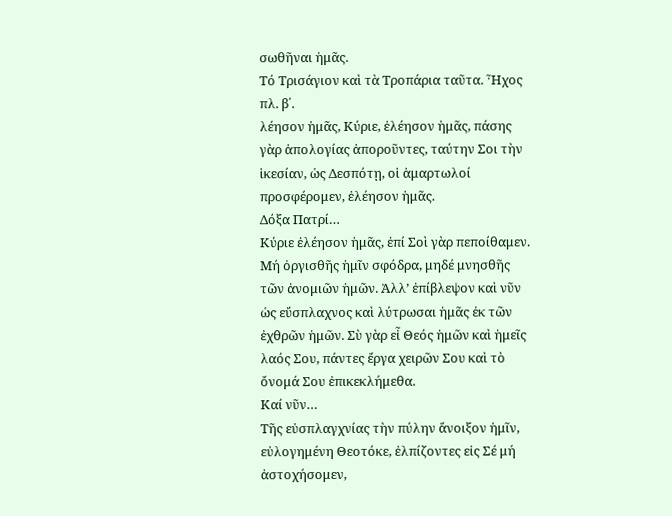σωθῆναι ἡμᾶς.
Τό Τρισάγιον καὶ τὰ Τροπάρια ταῦτα. Ἦχος πλ. β΄.
λέησον ἡμᾶς, Κύριε, ἐλέησον ἡμᾶς, πάσης γὰρ ἀπολογίας ἀποροῦντες, ταύτην Σοι τὴν ἱκεσίαν, ὡς Δεσπότῃ, οἱ ἁμαρτωλοί προσφέρομεν, ἐλέησον ἡμᾶς.
Δόξα Πατρί…
Κύριε ἐλέησον ἡμᾶς, ἐπί Σοὶ γὰρ πεποίθαμεν. Μή ὀργισθῆς ἡμῖν σφόδρα, μηδέ μνησθῆς τῶν ἀνομιῶν ἡμῶν. Ἀλλ’ ἐπίβλεψον καὶ νῦν ὡς εὔσπλαχνος καὶ λύτρωσαι ἡμᾶς ἐκ τῶν ἐχθρῶν ἡμῶν. Σὺ γὰρ εἶ Θεός ἡμῶν καὶ ἡμεῖς λαός Σου, πάντες ἔργα χειρῶν Σου καὶ τὸ ὄνομά Σου ἐπικεκλήμεθα.
Καί νῦν…
Τῆς εὐσπλαγχνίας τὴν πύλην ἄνοιξον ἡμῖν, εὐλογημένη Θεοτόκε, ἐλπίζοντες εἰς Σέ μή ἀστοχήσομεν,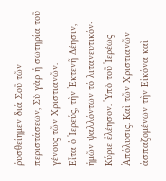ῥυσθείημεν διά Σοῦ τῶν περιστάσεων, Σὺ γὰρ ἡ σωτηρία τοῦ γένους τῶν Χριστιανῶν.
Εἶτα ὁ Ἱερεύς, τὴν Ἐκτενῆ Δέησιν, ἡμῶν ψαλλόντων τό λιτανευτικόν· Κύριε ἐλέησον. Ὑπὸ τοῦ Ἱερέως Ἀπόλυσις. Καὶ τῶν Χριστιανῶν ἀσπαζομένων τὴν Εἰκόνα καὶ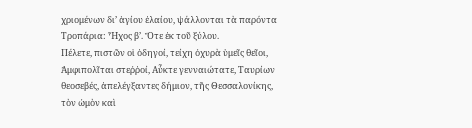χριομένων δι’ ἁγίου ἐλαίου, ψάλλονται τὰ παρόντα Τροπάρια: Ἦχος β’. Ὅτε ἐκ τοῦ ξύλου.
Πέλετε, πιστῶν οἱ ὁδηγοί, τείχη ὀχυρὰ ὑμεῖς θεῖοι, Ἀμφιπολῖται στεῤῥοί, Αὖκτε γενναιώτατε, Ταυρίων θεοσεβές, ἀπελέγξαντες δήμιον, τῆς Θεσσαλονίκης, τὸν ὠμὸν καὶ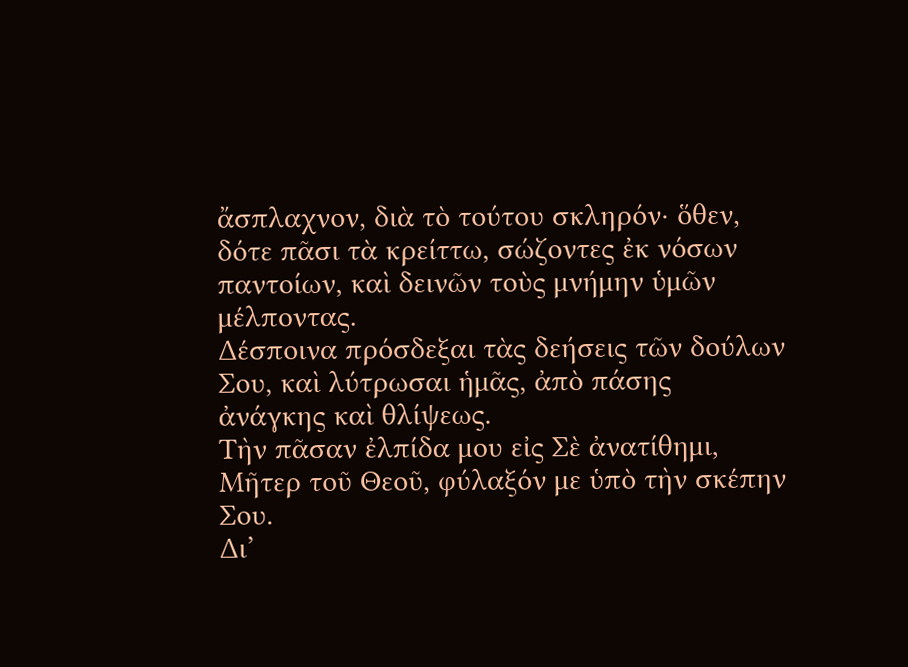ἄσπλαχνον, διὰ τὸ τούτου σκληρόν· ὅθεν, δότε πᾶσι τὰ κρείττω, σώζοντες ἐκ νόσων παντοίων, καὶ δεινῶν τοὺς μνήμην ὑμῶν μέλποντας.
Δέσποινα πρόσδεξαι τὰς δεήσεις τῶν δούλων Σου, καὶ λύτρωσαι ἡμᾶς, ἀπὸ πάσης ἀνάγκης καὶ θλίψεως.
Τὴν πᾶσαν ἐλπίδα μου εἰς Σὲ ἀνατίθημι, Μῆτερ τοῦ Θεοῦ, φύλαξόν με ὑπὸ τὴν σκέπην Σου.
Δι’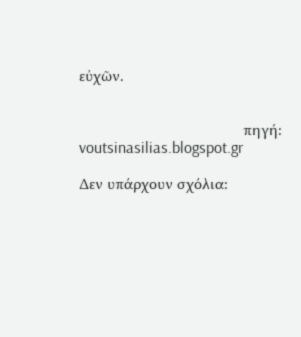εὐχῶν.


                                         πηγή: voutsinasilias.blogspot.gr

Δεν υπάρχουν σχόλια: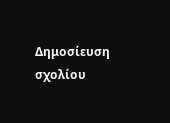Δημοσίευση σχολίου